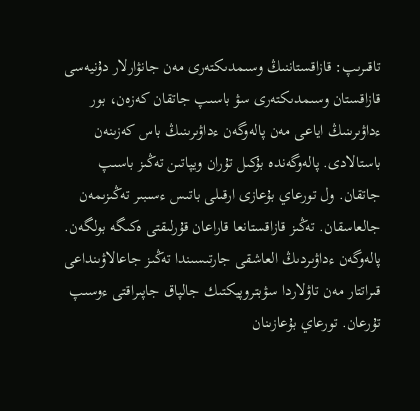تاقىرىپ: قازاقستاننىڭ وسىمدىكتەرى مەن جانۋارلار دۇنيەسى
قازاقستان وسىمدىكتەرى سۋ باسىپ جاتقان كەزەن، بور ءداۋىرىنىڭ اياعى مەن پالەوگەن ءداۋىرىنىڭ باس كەزىنەن باستالادى. پالەوگەندە بۇكىل تۇران ويپاتىن تەڭىز باسىپ جاتقان. ول تورعاي بۇعازى ارقىلى باتىس ءسىبىر تەڭىزىمەن جالعاسقان. تەڭىز قازاقستانعا قاراعان قۇرلىقتى ەكىگە بولگەن. پالەوگەن ءداۋىردىڭ العاشقى جارتىسىندا تەڭىز جاعالاۋىنداعى قىراتتار مەن تاۋلاردا سۋبتروپيكتىك جالپاق جاپىراقتى ءوسىپ تۇرعان. تورعاي بۇعازىنان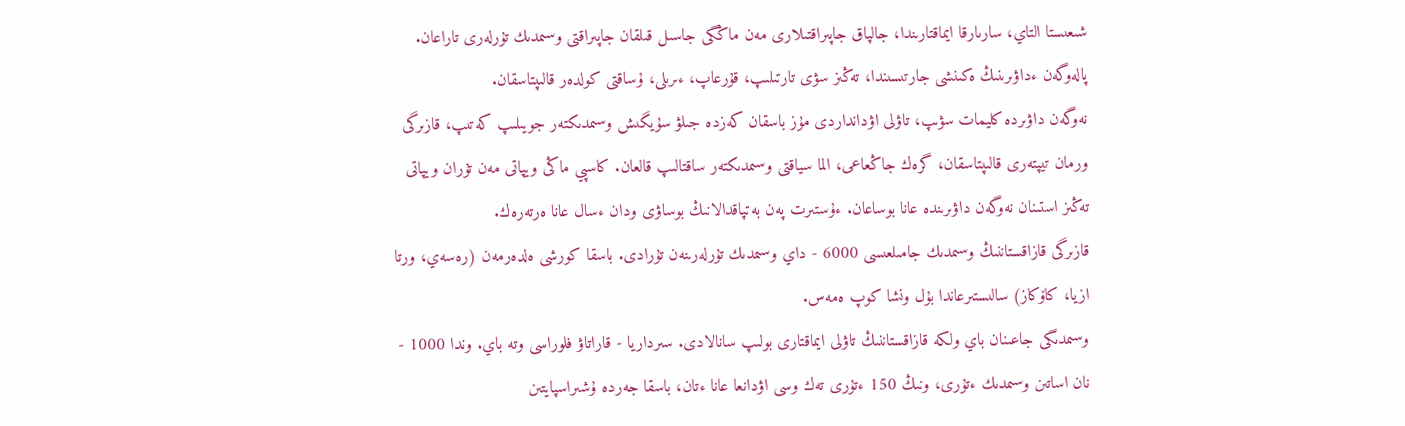شىعىستا التاي، سارىارقا ايماقتارىندا، جالپاق جاپىراقتىلارى مەن ماڭگى جاسىل قىلقان جاپىراقتى وسىمدىك تۇرلەرى تاراعان. پالەوگەن ءداۋىرىنىڭ ەكىنشى جارتىسىندا، تەڭىز سۋى تارتىلىپ، قۇرعاپ، ءىرىلى، ۇساقتى كولدەر قالىپتاسقان.
نەوگەن داۋىردە كليمات سۋىپ، تاۋلى اۋدانداردى مۇز باسقان كەزدە جىلۋ سۇيگىش وسىمدىكتەر جويىلىپ كەتىپ، قازىرگى ورمان تيپتەرى قالىپتاسقان، گرەك جاڭعاعى، الما سياقتى وسىمدىكتەر ساقتالىپ قالعان. كاسپي ماڭى ويپاتى مەن تۇران ويپاتى تەڭىز استىنان نەوگەن داۋىرىندە عانا بوساعان. ءۇستىرت پەن بەتپاقدالانىڭ بوساۋى ودان ءسال عانا ەرتەرەك.
قازىرگى قازاقستاننىڭ وسىمدىك جامىلعىسى 6000 - داي وسىمدىك تۇرلەرىنەن تۇرادى. باسقا كورشى ەلدەرمەن (رەسەي، ورتا ازيا، كاۆكاز) سالىستىرعاندا بۇل ونشا كوپ ەمەس.
وسىمدىگى جاعىنان باي ولكە قازاقستاننىڭ تاۋلى ايماقتارى بولىپ سانالادى. سىرداريا - قاراتاۋ فلوراسى وتە باي. وندا 1000 - نان اساتىن وسىمدىك ءتۇرى، ونىڭ 150 ءتۇرى تەك وسى اۋدانعا عانا ءتان، باسقا جەردە ۇشىراسپايتىن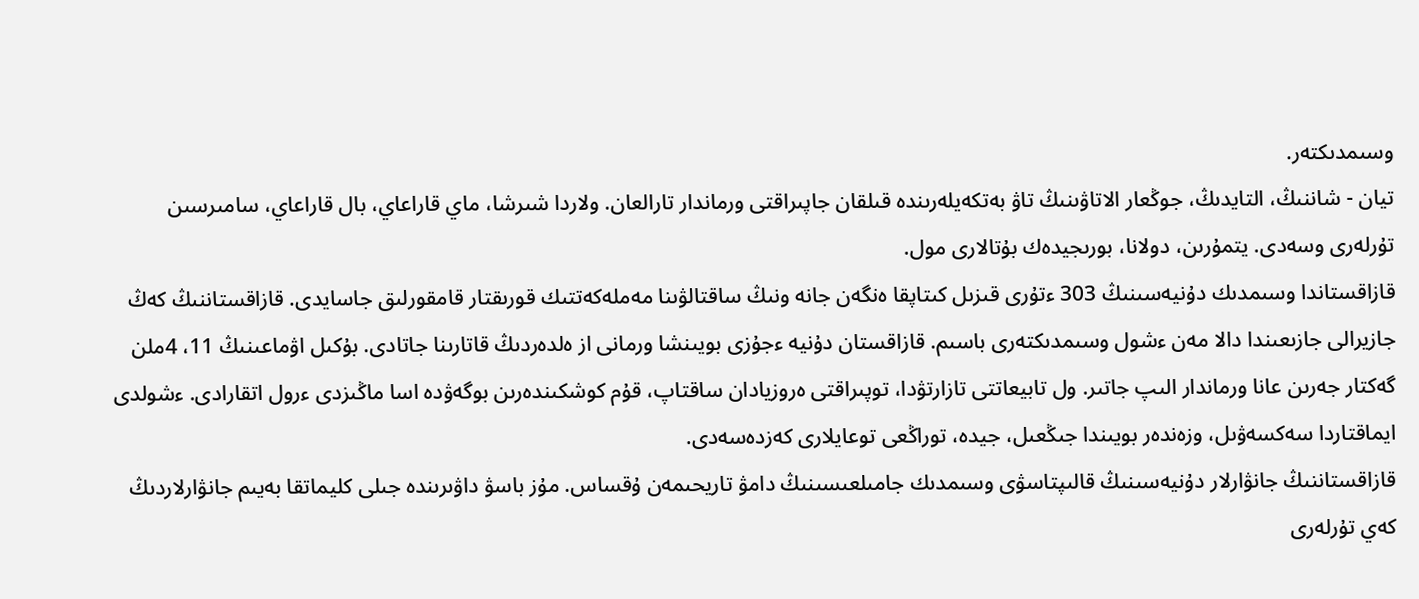وسىمدىكتەر.
تيان - شاننىڭ، التايدىڭ، جوڭعار الاتاۋىنىڭ تاۋ بەتكەيلەرىندە قىلقان جاپىراقتى ورماندار تارالعان. ولاردا شىرشا، ماي قاراعاي، بال قاراعاي، سامىرسىن تۇرلەرى وسەدى. يتمۇرىن، دولانا، بورىجيدەك بۇتالارى مول.
قازاقستاندا وسىمدىك دۇنيەسىنىڭ 303 ءتۇرى قىزىل كىتاپقا ەنگەن جانە ونىڭ ساقتالۋىنا مەملەكەتتىك قورىقتار قامقورلىق جاسايدى. قازاقستاننىڭ كەڭ جازيرالى جازىعىندا دالا مەن ءشول وسىمدىكتەرى باسىم. قازاقستان دۇنيە ءجۇزى بويىنشا ورمانى از ەلدەردىڭ قاتارىنا جاتادى. بۇكىل اۋماعىنىڭ 11، 4ملن گەكتار جەرىن عانا ورماندار الىپ جاتىر. ول تابيعاتتى تازارتۋدا، توپىراقتى ەروزيادان ساقتاپ، قۇم كوشكىندەرىن بوگەۋدە اسا ماڭىزدى ءرول اتقارادى. ءشولدى ايماقتاردا سەكسەۋىل، وزەندەر بويىندا جىڭعىل، جيدە، توراڭعى توعايلارى كەزدەسەدى.
قازاقستاننىڭ جانۋارلار دۇنيەسىنىڭ قالىپتاسۋى وسىمدىك جامىلعىسىنىڭ دامۋ تاريحىمەن ۇقساس. مۇز باسۋ داۋىرىندە جىلى كليماتقا بەيىم جانۋارلاردىڭ كەي تۇرلەرى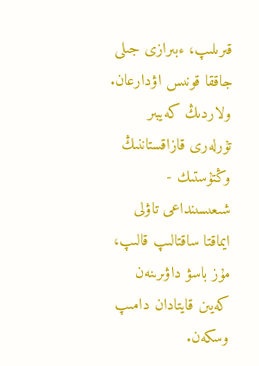قىرىلىپ، ءبىرازى جىلى جاققا قونىس اۋدارعان. ولاردىڭ كەيبىر تۇرلەرى قازاقستاننىڭ وڭتۇستىك - شىعىسىنداعى تاۋلى ايماقتا ساقتالىپ قالىپ، مۇز باسۋ داۋىرىنەن كەيىن قايتادان دامىپ وسكەن.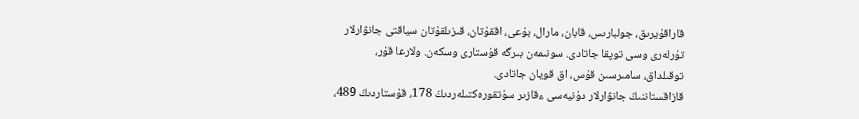قاراقۇيرىق، جولبارىس، قابان، مارال، بۇعى، اققۇتان، قىزىلقۇتان سياقتى جانۋارلار تۇرلەرى وسى توپقا جاتادى. سونىمەن بىرگە قۇستارى وسكەن. ولارعا قۇر، توقىلداق، سامىرسىن قۇس، اق قويان جاتادى.
قازاقستاننىڭ جانۋارلار دۇنيەسى ءقازىر سۇتقورەكتىلەردىڭ 178، قۇستاردىڭ 489،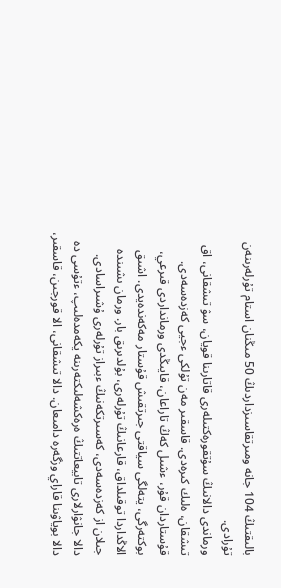بالىقتىڭ 104 جانە ومىرتقاسىزداردىڭ 50 مىڭنان استام تۇرلەرىنەن تۇرادى.
ورماندى دالانىڭ سۇتقورەكتىلەرى قاتارىنا قويان، سۋ تىشقانى، اق تىشقان، ەلىك كىرەدى. قاسقىر مەن تۇلكى ءجيى كەزدەسەدى. قۇستاردان قۇر، ءشىل كەڭ تاراعان، قايىڭدى ورمانداردى قىرعي، بوكتەرگى، يتەلگى سياقتى جىرتقىش قۇستار مەكەندەيدى. اشىق الاڭداردا توقىلداق، قارعانىڭ تۇرلەرى، بۇلدىرىق بار. ورمان ىشىندە جىلان از كەزدەسەدى، كەسىرتكەنىڭ ءبىراز تۇرلەرى ۇشىراسادى.
دالا جانۋارلارى تابيعاتتىڭ ەرەكشەلىكتەرىنە يكەمدەلىپ، ءتۇسى دە دالا بوياۋىنا قاراي وزگەرە دامىعان. دالا تىشقانى، الا قورجىن، قاسقىر،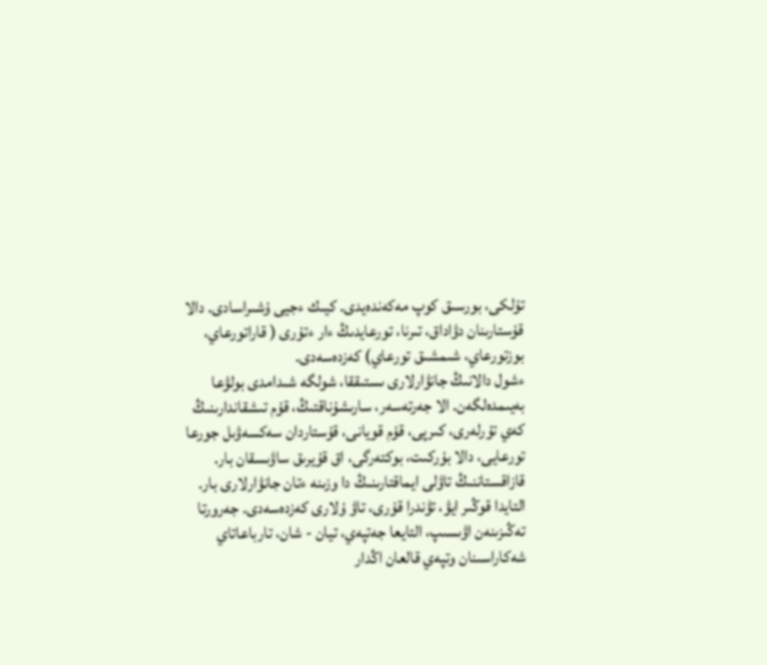تۇلكى، بورسىق كوپ مەكەندەيدى. كيىك ءجيى ۇشىراسادى. دالا قۇستارىنان دۋاداق، تىرنا، تورعايدىڭ ءار ءتۇرى ( قاراتورعاي، بوزتورعاي، شىمشىق تورعاي) كەزدەسەدى.
ءشول دالانىڭ جانۋارلارى ىستىققا، شولگە شىدامدى بولۋعا بەيىمدەلگەن. الا جەرتەسەر، سارىشۇناقتىڭ، قۇم تىشقاندارىنىڭ كەي تۇرلەرى، كىرپى، قۇم قويانى، قۇستاردان سەكسەۋىل جورعا تورعايى، دالا بۇركىت، بوكتەرگى، اق قۇيرىق ساۋىسقان بار.
قازاقستاننىڭ تاۋلى ايماقتارىنىڭ دا وزىنە ءتان جانۋارلارى بار. التايدا قوڭىر ايۋ، تۋندرا قۇرى، تاۋ ۇلارى كەزدەسەدى. جەرورتا تەڭىزىنەن اۋىسىپ، التايعا جەتپەي، تيان - شان، تارباعاتاي شەكاراسىنان وتپەي قالعان اڭدار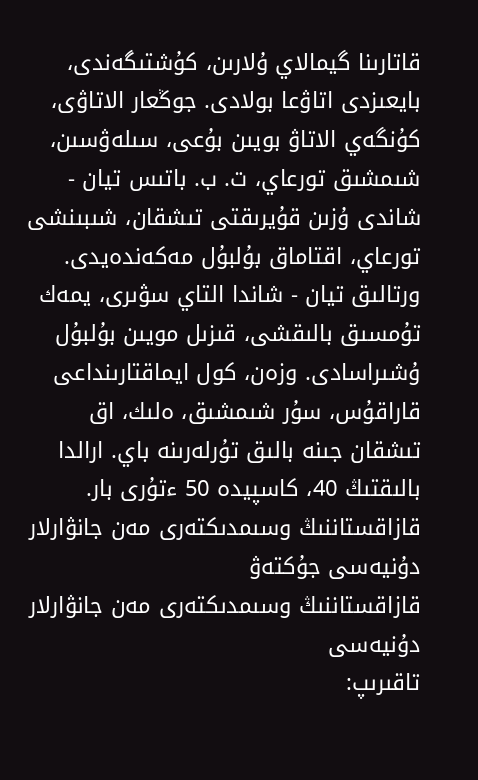قاتارىنا گيمالاي ۇلارىن، كۇشتىگەندى، بايعىزدى اتاۋعا بولادى. جوڭعار الاتاۋى، كۇنگەي الاتاۋ بويىن بۇعى، سىلەۋسىن، شىمشىق تورعاي، ت. ب. باتىس تيان - شاندى ۇزىن قۇيرىقتى تىشقان، شىبىنشى تورعاي، اقتاماق بۇلبۇل مەكەندەيدى. ورتالىق تيان - شاندا التاي سۋىرى، يمەك تۇمسىق بالىقشى، قىزىل مويىن بۇلبۇل ۇشىراسادى. وزەن، كول ايماقتارىنداعى قاراقۇس، سۇر شىمشىق، ەلىك، اق تىشقان جىنە بالىق تۇرلەرىنە باي. ارالدا بالىقتىڭ 40، كاسپيدە 50 ءتۇرى بار.
قازاقستاننىڭ وسىمدىكتەرى مەن جانۋارلار دۇنيەسى جۇكتەۋ
قازاقستاننىڭ وسىمدىكتەرى مەن جانۋارلار دۇنيەسى
تاقىرىپ: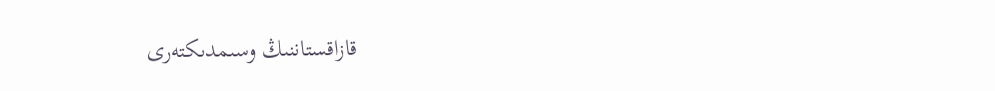قازاقستاننىڭ وسىمدىكتەرى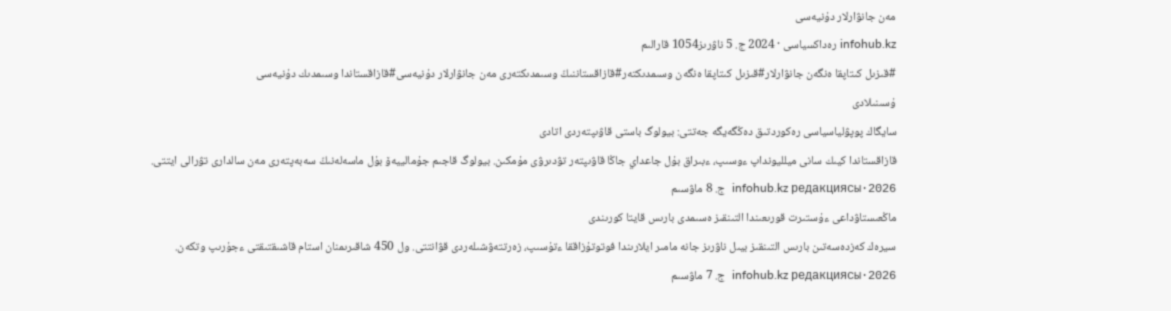مەن جانۋارلار دۇنيەسى
infohub.kz رەداكسياسى · 2024 ج. 5 ناۋرىز1054 قارالىم
#قىزىل كىتاپقا ەنگەن جانۋارلار#قىزىل كىتاپقا ەنگەن وسىمدىكتەر#قازاقستاننىڭ وسىمدىكتەرى مەن جانۋارلار دۇنيەسى#قازاقستاندا وسىمدىك دۇنيەسى
ۇسىنىلادى
سايگاك پوپۋلياسياسى رەكوردتىق دەڭگەيگە جەتتى: بيولوگ باستى قاۋىپتەردى اتادى
قازاقستاندا كيىك سانى ميلليونداپ ءوسىپ، ءبىراق بۇل جاعداي جاڭا قاۋىپتەر تۋدىرۋى مۇمكىن. بيولوگ قاجىم جۇمالييەۆ بۇل ماسەلەنىڭ سەبەپتەرى مەن سالدارى تۋرالى ايتتى.
infohub.kz редакциясы·2026 ج. 8 ماۋسىم
ماڭعىستاۋداعى ءۇستىرت قورىعىندا التىنقىز ەسىمدى بارىس قايتا كورىندى
سيرەك كەزدەسەتىن بارىس التىنقىز بيىل ناۋرىز جانە مامىر ايلارىندا فوتوتۇزاققا ءتۇسىپ، زەرتتەۋشىلەردى قۋانتتى. ول 450 شاقىرىمنان استام قاشىقتىقتى ءجۇرىپ وتكەن.
infohub.kz редакциясы·2026 ج. 7 ماۋسىم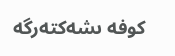كوفە ىشەكتەرگە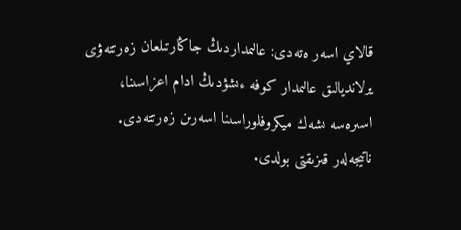قالاي اسەر ەتەدى: عالىمداردىڭ جاڭارتىلعان زەرتتەۋى
يرلانديالىق عالىمدار كوفە ءىشۋدىڭ ادام اعزاسىنا، اسىرەسە ىشەك ميكروفلوراسىنا اسەرىن زەرتتەدى. ناتيجەلەر قىزىقتى بولدى.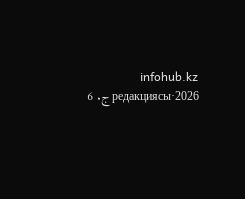infohub.kz редакциясы·2026 ج. 6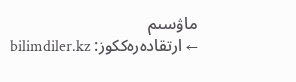ماۋسىم
← ارتقادەرەككوز: bilimdiler.kz